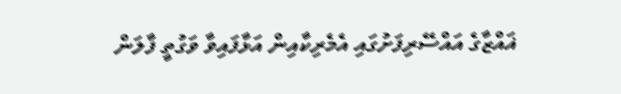ޣައްޒާގެ އައްސޭރިފަށުގައި އެމެރިކާއިން އަޅާފައިވާ ވަގުތީ ފާލަން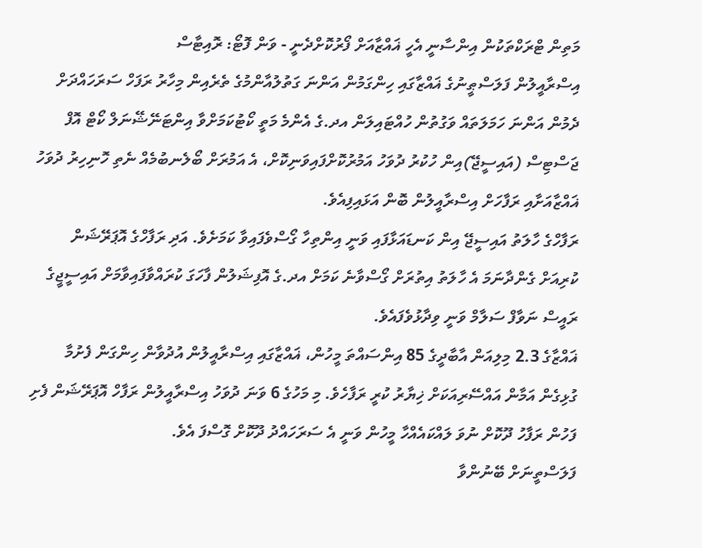މަތިން ޓްރަކްތަކުން އިންސާނީ އެހީ ޣައްޒާއަށް ފޯރުކޮށްދެނީ - ވަން ފޮޓޯ: ރޮއިޓާސް
އިސްރާއީލުން ފަލަސްޠީނުގެ ޣައްޒާގައި ހިންގަމުން އަންނަ ގަތުލުއާންމުގެ ތެރެއިން މިހާރު ރަފަހް ސަރަހައްދަށް ދެމުން އަންނަ ހަމަލަތައް ވަގުތުން ހުއްޓައިލަން އދ.ގެ އެންމެ މަތީ ކޯޓުކަމަށްވާ އިންޓަނޭޝޭނަލް ކޯޓް އޮފް ޖަސްޓިސް (އައިސީޖޭ)އިން ހުކުރު ދުވަހު އަމުރުކޮށްފައިވަނިކޮށް، އެ އަމުރަށް ބޯލެނބުމެއް ނެތި ހޮނިހިރު ދުވަހު ޣައްޒާއަށާއި ރަފާހަށް އިސްރާއީލުން ބޮން އަޅައިފިއެވެ.
ރަފާހްގެ ހާލަތު އައިސީޖޭ އިން ކަނޑައަޅާފައި ވަނީ އިންތިހާ ގޯސްވެފައިވާ ކަމަށެވެ. އަދި ރަފާހްގެ އޮޕަރޭޝަން ކުރިއަށް ގެންދާނަމަ އެ ހާލަތު އިތުރަށް ގޯސްވާނެ ކަމަށް އދ.ގެ އޮފިޝަލުން ފާހަގަ ކުރައްވާފައިވާމަށް އައިސީޖީގެ ރައީސް ނަވާފް ސަލާމް ވަނީ ވިދާޅުވެފައެވެ.
ޣައްޒާގެ 2.3 މިލިއަން އާބާދީގެ 85 އިންސައްތަ މީހުން، ޣައްޒާގައި އިސްރާއީލުން އުދުވާން ހިންގަން ފެށުމާ ގުޅިގެން އަމާން އައްސޭރިއަކަށް ޚިޔާރު ކުރީ ރަފާހެވެ. މި މަހުގެ 6 ވަނަ ދުވަހު އިސްރާއީލުން ރަފާހް އޮޕަރޭޝަން ފެށި ފަހުން ރަފާހު ދޫކޮށް ނުވަ ލައްކައެއްހާ މީހުން ވަނީ އެ ސަރަހައްދު ދޫކޮށް ގޮސްފަ އެވެ.
ފަލަސްތީނަށް ބޭނުންވާ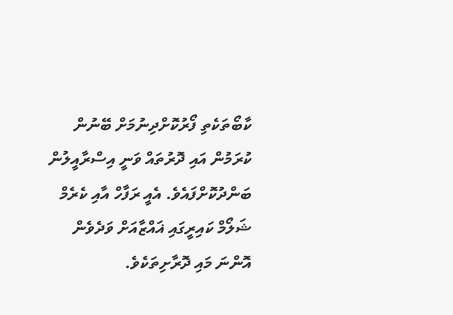ކާބޯތަކެތި ފޯރުކޮށްދިނުމަށް ބޭނުން ކުރަމުން އައި ދޮރުތައް ވަނީ އިސްރާއީލުން ބަންދުކޮށްފައެވެ. އެއީ ރަފާހް އާއި ކެރެމް ޝަލޯމް ކައިރީގައި ޣައްޒާއަށް ވަދެވެން އޮންނަ މައި ދޮރާށިތަކެވެ.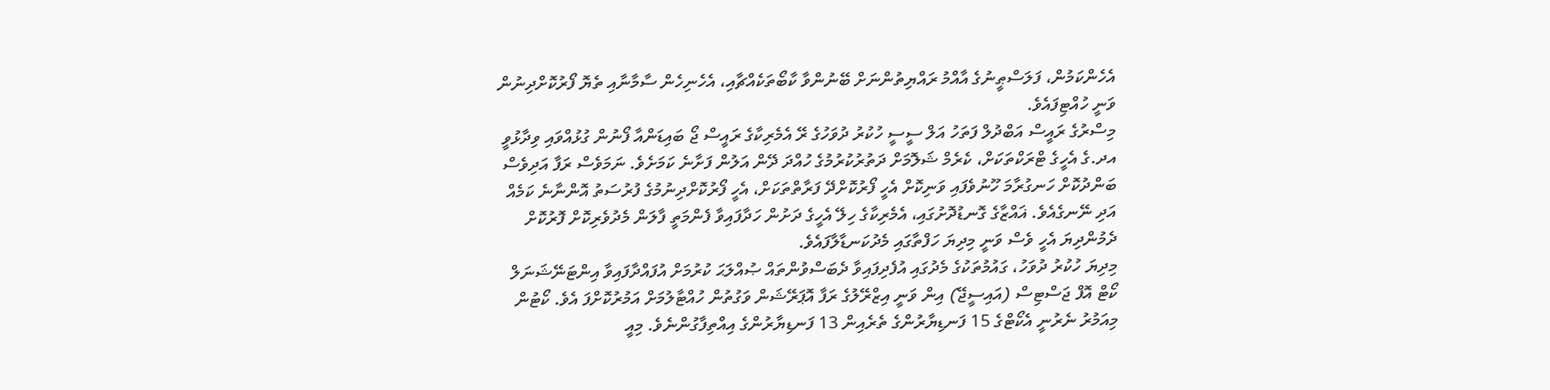އެހެންކަމުން، ފަލަސްޠީނުގެ އާއްމު ރައްޔިތުންނަށް ބޭނުންވާ ކާބޯތަކެއްޗާއި، އެހެނިހެން ސާމާނާއި ތެޔޮ ފޯރުކޮށްދިނުން ވަނީ ހުއްޓިފައެވެ.
މިސްރުގެ ރައީސް އަބްދުލް ފަތަހު އަލް ސީސީ ހުކުރު ދުވަހުގެ ރޭ އެމެރިކާގެ ރައީސް ޖޯ ބައިޑަންއާ ފޯނުން ގުޅުއްވައި ވިދާޅުވީ އދ.ގެ އެހީގެ ޓްރަކްތަކަށް، ކެރެމް ޝަލޮމަށް ދަތުރުކުރުމުގެ ހުއްދަ ދޭން އަލުން ފަށާނެ ކަމަށެވެ. ނަމަވެސް ރަފާ އަދިވެސް ބަންދުކޮށް ހަނގުރާމަ ހޫނުވެފައި ވަނިކޮށް އެހީ ފޯރުކޮށްދޭ ފަރާތްތަކަށް، އެހީ ފޯރުކޮށްދިނުމުގެ ފުރުސަތު އޮންނާނެ ކަމެއް އަދި ނޭނގެއެވެ. ޣައްޒާގެ ގޮނޑުދޮށުގައި، އެމެރިކާގެ ހިލޭ އެހީގެ ދަށުން ހަދާފައިވާ ފެންމަތީ ފާލަން މެދުވެރިކޮށް ފޮރުކޮށް ދެމުންދިޔަ އެހީ ވެސް ވަނީ މިދިޔަ ހަފްތާގައި މެދުކަނޑާލާފައެވެ.
މިދިޔަ ހުކުރު ދުވަހު، ގައުމުތަކުގެ މެދުގައި އުފެދިފައިވާ ދެބަސްވުންތައް ޞުއްލަޙަ ކުރުމަށް އުފައްދާފައިވާ އިންޓަނޭޝަނަލް ކޯޓް އޮފް ޖަސްޓިސް (އައިސީޖޭ) އިން ވަނީ އިޒްރޭލުގެ ރަފާ އޮޕަރޭޝަން ވަގުތުން ހުއްޓާލުމަށް އަމުރުކޮށްފަ އެވެ. ކޯޓުން މިއަމުރު ނެރުނީ އެކޯޓްގެ 15 ފަނޑިޔާރުންގެ ތެރެއިން 13 ފަނޑިޔާރުންގެ އިއްތިފާގުންނެވެ. މިއީ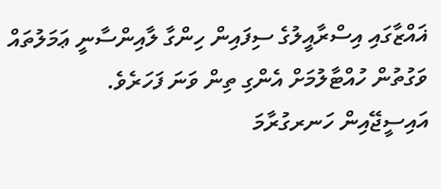ޣައްޒާގައި އިސްރާއީލުގެ ސިފައިން ހިންގާ ލާއިންސާނީ ޢަމަލުތައް ވަގުތުން ހުއްޓާލުމަށް އެންގި ތިން ވަނަ ފަހަރެވެ.
އައިސީޖޭއިން ހަނރގުރާމަ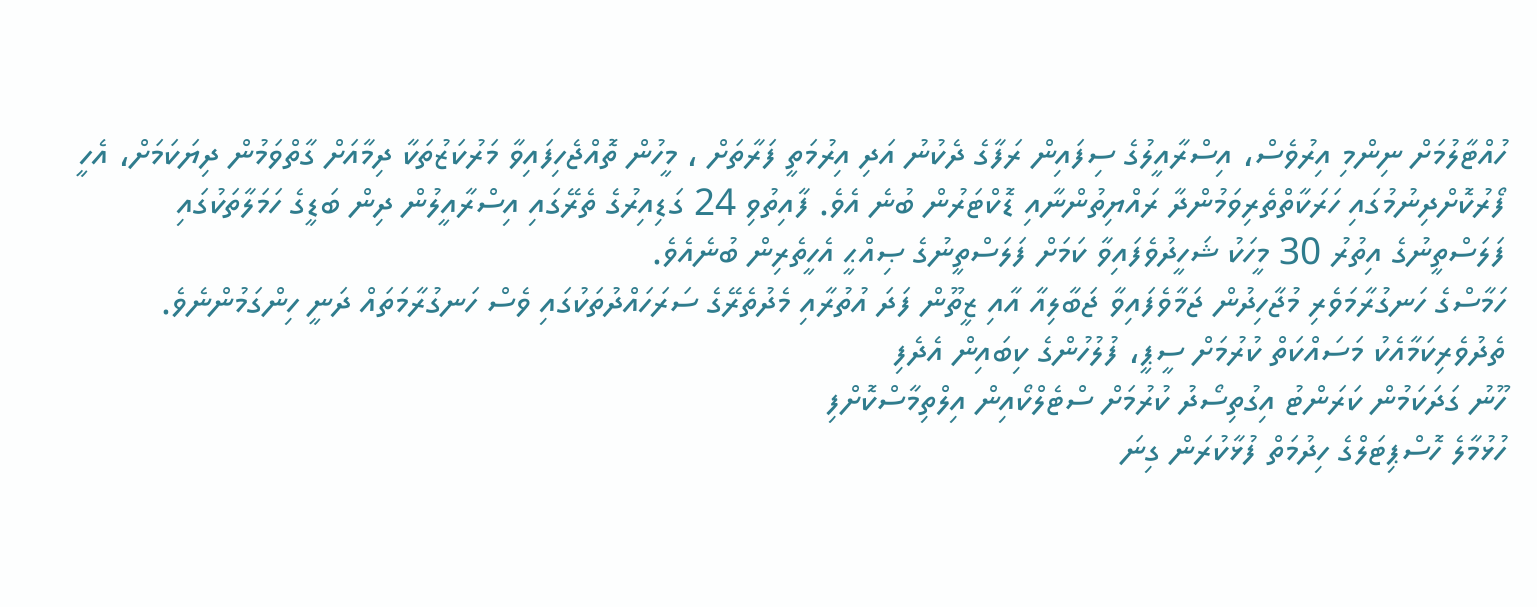ހުއްޓާލުމަށް ނިންމި އިރުވެސް، އިސްރާއީލުގެ ސިފައިން ރަފާގެ ދެކުނު އަދި އިރުމަތީ ފަރާތަށް ، މީހުން ތޮއްޖެހިފައިވާ މަރުކަޒުތަކާ ދިމާއަށް ގާތްވަމުން ދިޔަކަމަށް، އެހީ ފޯރުކޮށްދިނުމުގައި ހަރަކާތްތެރިވަމުންދާ ރައްޔިތުންނާއި ޑޮކްޓަރުން ބުނެ އެވެ. ފާއިތުވި 24 ގަޑިއިރުގެ ތެރޭގައި އިސްރާއީލުން ދިން ބަޑީގެ ހަމަލާތަކުގައި ފަލަސްތީނުގެ އިތުރު 30 މީހަކު ޝަހީދުވެފައިވާ ކަމަށް ފަލަސްތީނުގެ ޞިއްޙީ އެހީތެރިން ބުނެއެވެ.
ހަމާސްގެ ހަނގުރާމަވެރި މުޖާހިދުން ޖަމާވެފައިވާ ޖަބާލިއާ އާއި ޒީތޫން ފަދަ އުތުރާއި މެދުތެރޭގެ ސަރަހައްދުތަކުގައި ވެސް ހަނގުރާމަތައް ދަނީ ހިންގަމުންނެވެ.
ތެދުވެރިކަމާއެކު މަސައްކަތް ކުރުމަށް ސީޕީ، ފުލުހުންގެ ކިބައިން އެދެފި
ހޫނު ގަދަކަމުން ކަރަންޓު އިގުތިސޯދު ކުރުމަށް ސްޓެލްކޯއިން އިލްތިމާސްކޮށްފި
ހުޅުމާލެ ހޮސްޕިޓަލްގެ ހިދުމަތް ފުޅާކުރަން ގިނަ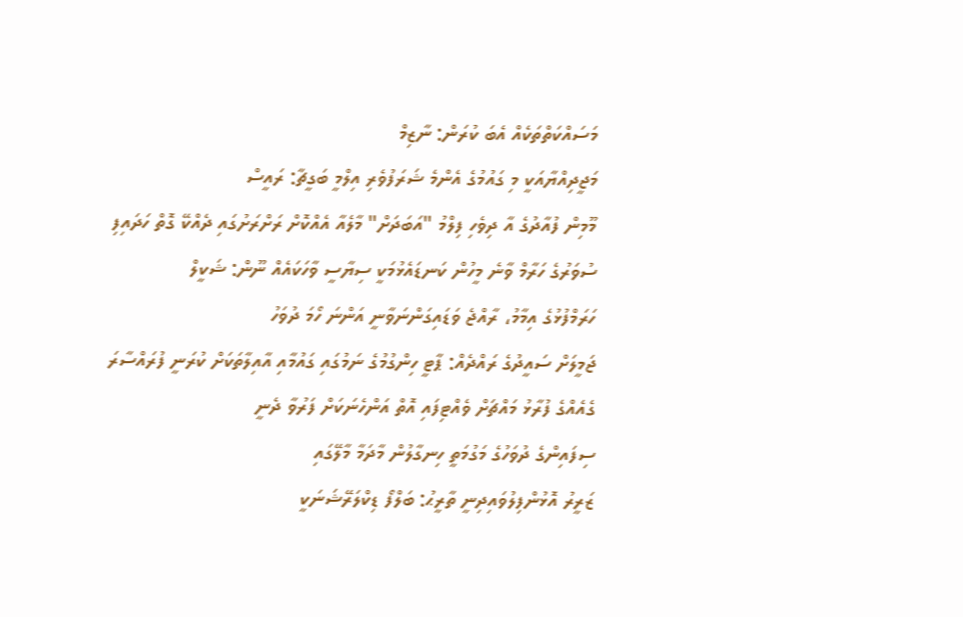މަސައްކަތްތަކެއް އެބަ ކުރަން: ނާޒިމް
މަޖީދިއްޔާއަކީ މި ގައުމުގެ އެންމެ ޝަރަފުވެރި އިލްމީ ބަގީޗާ: ރައީސް
މޫމިން ފުއާދުގެ އާ ދިވެހި ފިލްމު "އަބަދަށް" މާލެއާ އެއްކޮށް ރަށްރަށުގައި ދެއްކޭ ގޮތް ހަދައިފި
ސުވަރުގެ ހަރާމް ވާނެ މީހުން ކަނޑައެޅުމަކީ ސިޔާސީ ވާހަކައެއް ނޫން: ޝަކީލް
ހަރަމްފުޅުގެ އިމާމު، ރާއްޖެ ވަޑައިގަންނަވާނީ އަންނަ ހޯމަ ދުވަހު
ޖަމީލަށް ސައީދުގެ ރައްދެއް: ޕާޓީ ހިންގުމުގެ ނަމުގައި ގައުމާއި އާއިލާތަކަށް ކުރަނީ ފުރައްސާރަ
ގެއެއްގެ ފުރާޅު މައްޗަށް ވެއްޓިފައި އޮތް އަންހެނަކަށް ފަރުވާ ދެނީ
ސިފައިންގެ ދުވަހުގެ މަގުމަތީ ހިނގާލުން މާދަމާ މާލޭގައި
ޒަރީރު އޮޅުންފިލުވައިދިނީ ތާރީޙު: ބަލްފޯ ޑިކްލަރޭޝަނަކީ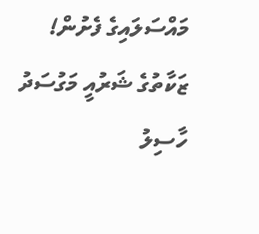މައްސަލައިގެ ފެށުން!
ޒަކާތުގެ ޝަރުއީ މަގުސަދު ހާސިލު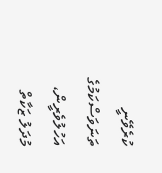ކުރެވޭނީ ތަނަވަސްކަމުގެ އަހުލުވެރީން، މުދަލު ޒަކާތް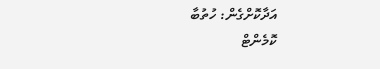އަދާކޮށްގެން: ހުތުބާ
ކޮމެންޓް